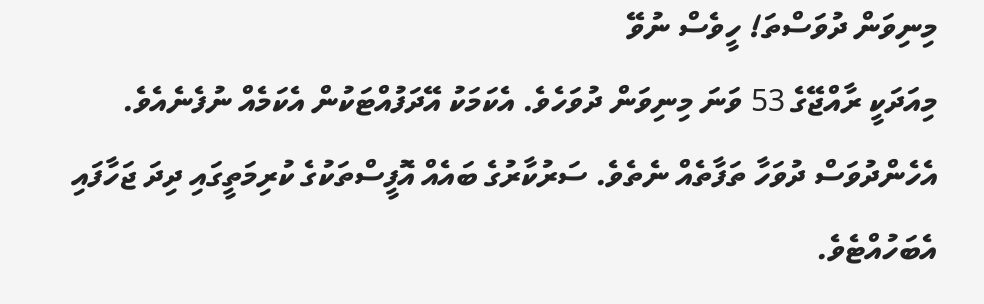މިނިވަން ދުވަސްތަ! ހީވެސް ނުވޭ
މިއަދަކީ ރާއްޖޭގެ 53 ވަނަ މިނިވަން ދުވަހެވެ. އެކަމަކު އޭދަފުއްޓަކުން އެކަމެއް ނުފެނެއެވެ. އެހެންދުވަސް ދުވަހާ ތަފާތެއް ނެތެވެ. ސަރުކާރުގެ ބައެއް އޮފީސްތަކުގެ ކުރިމަތީގައި ދިދަ ޖަހާފައި އެބަހުއްޓެވެ.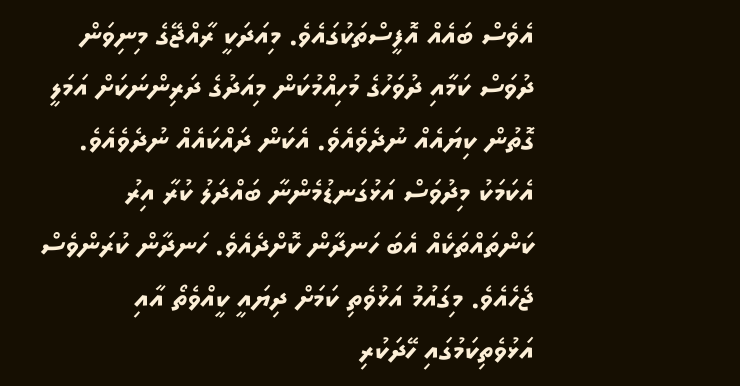އެވެސް ބައެއް އޮފީސްތަކުގައެވެ. މިއަދަކީ ރާއްޖޭގެ މިނިވަން ދުވަސް ކަމާއި ދުވަހުގެ މުހިއްމުކަން މިއަދުގެ ދަރިންނަކަށް އަމަލީ ގޮތުން ކިޔައެއް ނުދެވެއެވެ. އެކަން ދައްކައެއް ނުދެވެއެވެ.
އެކަމަކު މިދުވަސް އަޅުގަނޑުމެންނާ ބައްދަލު ކުރާ އިރު ކަންތައްތަކެއް އެބަ ހަނދާން ކޮށްދެއެވެ. ހަނދާން ކުރަންވެސް ޖެހެއެވެ. މިގައުމު އަޅުވެތި ކަމަށް ދިޔައީ ކީއްވެތޯ އާއި އަޅުވެތިކަމުގައި ހޭދަކުރި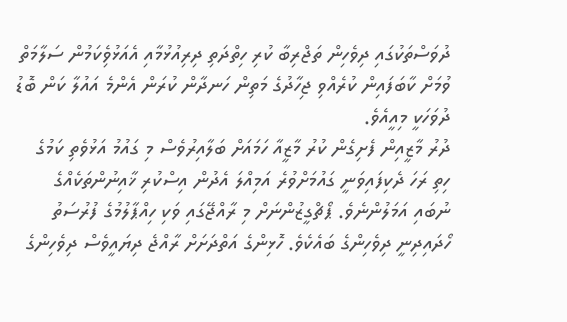ދުވަސްތަކުގައި ދިވެހިން ތަޖްރިބާ ކުރި ހިތްދަތި ދިރިއުޅުމާއި އެއަޅުވެިކަމުން ސަލާމަތް ވުމަށް ކާބަފައިން ކުރެއްވި ޖިހާދުގެ މަތިން ހަނދާން ކުރަން އެންމެ އައުލާ ކަން ބޮޑު ދުވަހަކީ މިއީއެވެ.
ދުރު މާޒީއިން ފެށިގެން ކުރު މާޒީއާ ހަމައަށް ބަލާއިރުވެސް މި ގައުމު އަޅުވެތި ކަމުގެ ހިތި ރަހަ ދެކިފައިވަނީ ގައުމަށްވުރެ އަމިއްލަ އެދުން އިސްކުރި ޚާއިނުންތަކެއްގެ ނުބައި އަމަލުންނެވެ. ޕޯޗްގީޒުންނަށް މި ރާއްޖޭގައި ވަކި ހިއްޕާލުމުގެ ފުރުސަތު ހޯދައިދިނީ ދިވެހިންގެ ބައެކެވެ. ހޮޅިންގެ އަތްދަށަށް ރާއްޖެ ދިޔައީވެސް ދިވެހިންގެ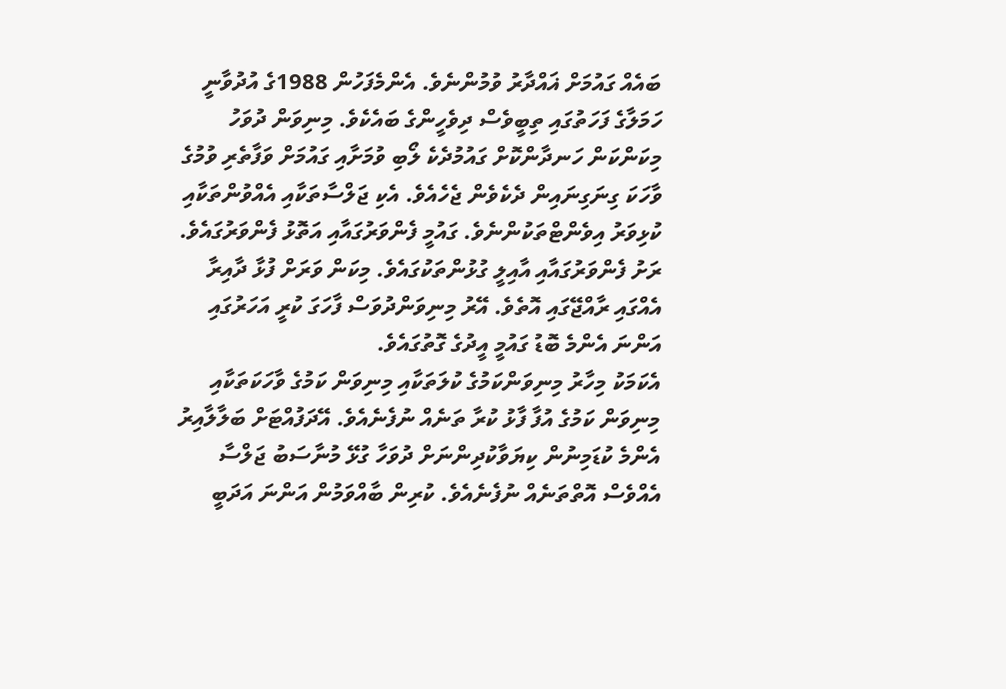ބައެއް ގައުމަށް ޣައްދާރު ވުމުންނެވެ. އެންމެފަހުން 1988ގެ އުދުވާނީ ހަމަލާގެ ފަހަތުގައި ތިބީވެސް ދިވެހީންގެ ބައެކެވެ. މިނިވަން ދުވަހު މިކަންކަން ހަނދާންކޮށް ގައުމުދެކެ ލޯބި ވުމަށާއި ގައުމަށް ވަފާތެރި ވުމުގެ ވާހަކަ ގިނަގިނައިން ދެކެވެން ޖެހެއެވެ. އެކި ޖަލްސާތަކާއި އެއްވުންތަކާއި ކުޅިވަރު އިވެންޓްތަކުންނެވެ. ގައުމީ ފެންވަރުގައާއި އަތޮޅު ފެންވަރުގައެވެ. ރަށު ފެންވަރުގައާއި އާއިލީ ގުޅުންތަކުގައެވެ. މިކަން ވަރަށް ފުޅާ ދާއިރާ އެއްގައި ރާއްޖޭގައި އޮތެވެ. އޭރު މިނިވަންދުވަސް ފާހަގަ ކުރީ އަހަރުގައި އަންނަ އެންމެ ބޮޑު ގައުމީ އީދުގެ ގޮތުގައެވެ.
އެކަމަކު މިހާރު މިނިވަންކަމުގެ ކުލަތަކާއި މިނިވަން ކަމުގެ ވާހަކަތަކާއި މިނިވަން ކަމުގެ އުފާ ފާޅު ކުރާ ތަނެއް ނުފެނެއެވެ. އޭދަފުއްޓަށް ބަލާލާއިރު އެންމެ ކުޑަމިނުން ކިޔަވާކުދިންނަށް ދުވަހާ ގުޅޭ މުނާސަބު ޖަލްސާ އެއްވެސް އޮތްތަނެއް ނުފެނެއެވެ. ކުރިން ބާއްވަމުން އަންނަ އަދަބީ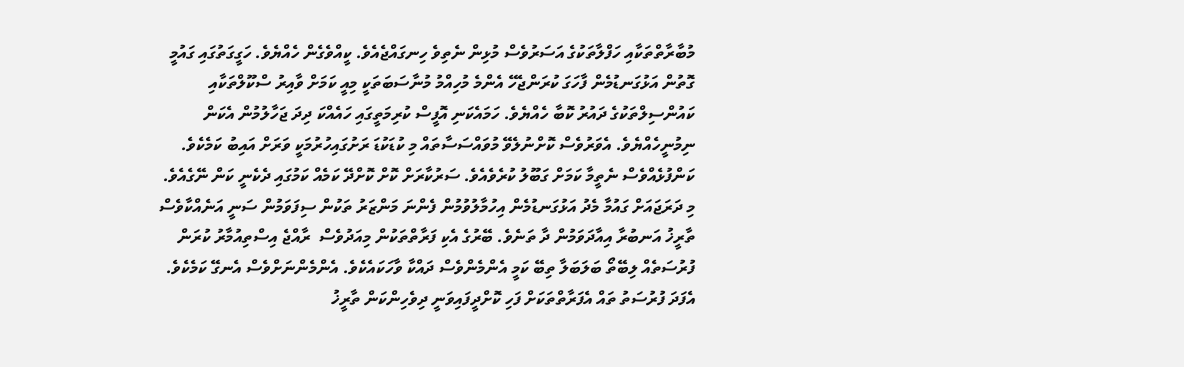މުބާރާތްތަކާއި ހަފްލާތަކުގެ އަސަރުވެސް މުޅިން ނެތިވެ ހިނގައްޖެއެވެ. ކީއްވެގެން ހެއްޔެވެ. ހަގީގަތުގައި ގައުމީ ގޮތުން އަޅުގަނޑުމެން ފާހަގަ ކުރަންޖެހޭ އެންމެ މުހިއްމު މުނާސަބަތަކީ މިއީ ކަމަށް ވާއިރު ސްކޫލްތަކާއި ކައުންސިލްތަކުގެ ދައުރު ކޮބާ ހެއްޔެވެ. ހަމައެކަނި އޮފީސް ކުރިމަތީގައި ހައެއްކަ ދިދަ ޖަހާލުމުން އެކަން ނިމުނީހެއްޔެވެ. އެވަރުވެސް ކޮށްނުލެވޭ މުވައްސަސާތައް މި ކުޑަކުޑަ ރަށުގައިހުރުމަކީ ވަރަށް އައިބު ކަމެކެވެ. ކަންފުޅެއްވެސް ނެތީމާ ކަމަށް ގަބޫލު ކުރެވެއެވެ. ސަރުކާރަށް ކޮށް ކޮށްދޭ ކަމެއް ކަމުގައި ދެކެނީ ކަން ނޭގެއެވެ.
މި ދަރަޖައަށް ގައުމާ މެދު އަޅުގަނޑުމެން އިހުމާލުވުމުން ފެންނަ މަންޒަރު ތަކުން ސިފަވަމުން ސަނީ އަނެއްކާވެސް ތާރީޚު އަނބުރާ އިއާދަވަމުން ދާ ތަނެވެ. ބޭރުގެ އެކި ފަރާތްތަކުން މިއަދުވެސް  ރާއްޖެ އިސްތިއުމާރު ކުރަން ފުރުސަތެއް ލިބޭތޯ ބަލަބަލާ ތިބޭ ކަމީ އެންމެންވެސް ދައްކާ ވާހަކައެކެވެ. އެންމެންނަށްވެސް އެނގޭ ކަމެކެވެ. އެފަދަ ފުރުސަތު ތައް އެފަރާތްތަކަށް ފަހި ކޮށްދީފައިވަނީ ދިވެހިންކަން ތާރީޚު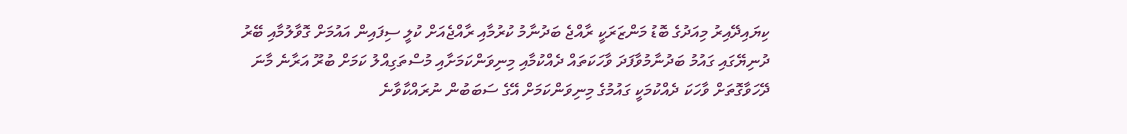ކިޔައިދޭއިރު މިއަދުގެ ބޮޑު މަންޒަރަކީ ރާއްޖެ ބަދުނާމު ކުރުމާއި ރާއްޖެއަށް ކުލީ ސިފައިން އައުމަށް ގޮވާލުމާއި ބޭރު ދުނިޔޭގައި ގައުމު ބަދުނާމުވާފަދަ ވާހަކަތައް ދެއްކުމާއި މިނިވަންކަމަށާއި މުސްތަގިއްލު ކަމަށް ބުރޫ އަރާނެ މާނަ ދޭހަވާގޮތަށް ވާހަކަ ދެއްކުމަކީ ގައުމުގެ މިނިވަންކަމަށް އޭގެ ސަބަބުން ނުރައްކާވާނެ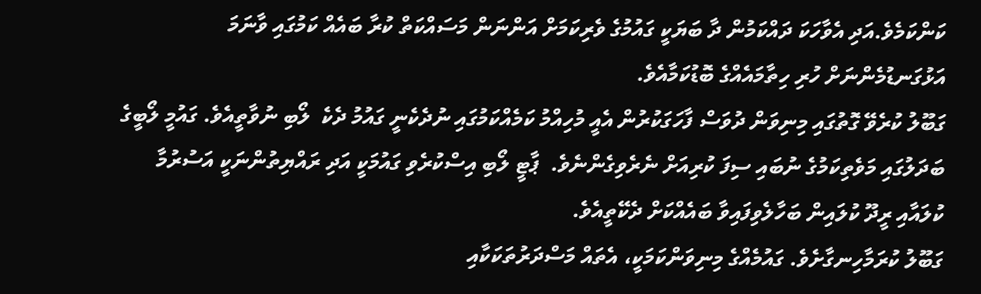ކަންކަމެވެ.އަދި އެވާހަކަ ދައްކަމުން ދާ ބަޔަކީ ގައުމުގެ ވެރިކަމަށް އަންނަން މަސައްކަތް ކުރާ ބައެއް ކަމުގައި ވާނަމަ އަޅުގަނޑުމެންނަށް ހުރި ހިތާމައެއްގެ ބޮޑުކަމާއެވެ.
ގަބޫލު ކުރެވޭ ގޮތުގައި މިނިވަން ދުވަސް ފާހަގަކުރުން އެއީ މުހިއްމު ކަމެއްކަމުގައި ނުދެކެނީ ގައުމު ދެކެ  ލޯބި ނުވާތީއެވެ. ގައުމީ ލޯބީގެ ބަދަލުގައި މަވެތިކަމުގެ ނުބައި ސިފަ ކުރިއަށް ނެރެވިގެންނެވެ.  ޕާޓީ ލޯބި އިސްކުރެވި ގައުމަކީ އަދި ރައްޔިތުންނަކީ އަސުރުމާ ކުލައާއި ރީދޫ ކުލައިން ބަހާލެވިފައިވާ ބައެއްކަށް ދެކޭތީއެވެ.
ގަބޫލު ކުރަމާހިނގާށެވެ. ގައުމެއްގެ މިނިވަންކަމަކީ، އެތައް މަސްދަރުތަކަކާއި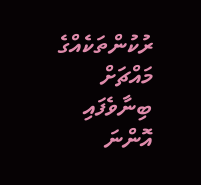ރުކުންތަކެއްގެ މައްޗަށް ބިނާވެފައި އޮންނަ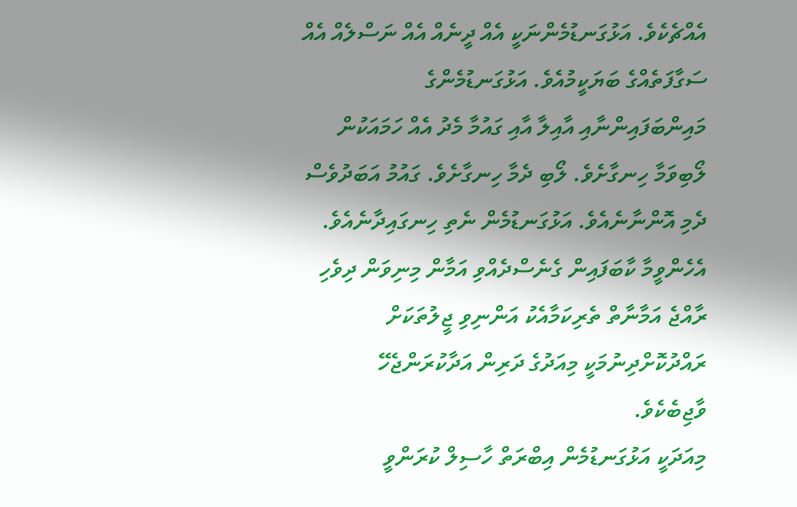އެއްޗެކެވެ. އަޅުގަނޑުމެންނަކީ އެއް ދީނެއް އެއް ނަސްލެއް އެއް ސަގާފަތެއްގެ ބަޔަކީމުއެވެ. އަޅުގަނޑުމެންގެ މައިންބަފައިންނާއި އާއިލާ އާއި ގައުމާ މެދު އެއް ހަމައަކުން ލޯބިވަމާ ހިނގާށެވެ. ލޯބި ދެމާ ހިނގާށެވެ. ގައުމު އަބަދުވެސް ދެމި އޮންނާނެއެވެ. އަޅުގަނޑުމެން ނެތި ހިނގައިދާނެއެވެ. އެހެންވީމާ ކާބަފައިން ގެނެސްދެއްވި އަމާން މިނިވަން ދިވެހި ރާއްޖެ އަމާނާތް ތެރިކަމާއެކު އަންނިވި ޖީލުތަކަށް ރައްދުކޮށްދިނުމަކީ މިއަދުގެ ދަރިން އަދާކުރަންޖެހޭ ވާޖިބެކެވެ.
މިއަދަކީ އަޅުގަނޑުމެން އިބްރަތް ހާސިލް ކުރަންވީ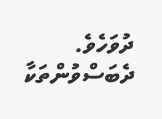ދުވަހެވެ. ދެބަސްވުންތަކާ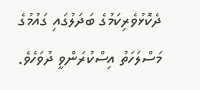ދެކޮޅުވެރިކަމުގެ ބަދަލުގައި ގައުމުގެ މަސްލަހަތު އިސްކުރަންވީ ދުވަހެވެ.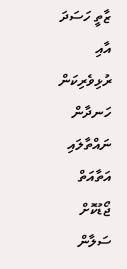ޒާތީ ހަސަދަ އާއި ރުޅިވެރިކަން ހަނދާން ނައްތާލައި އަތާއަތް ޖޯޑުކޮށް ސަލާން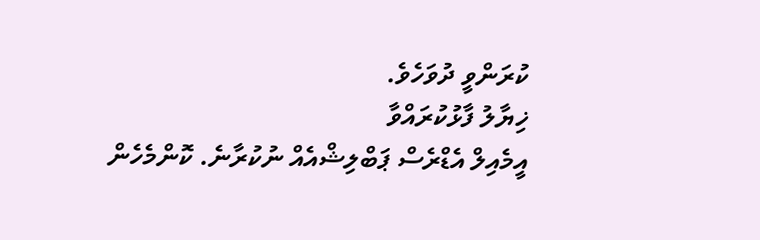ކުރަންވީ ދުވަހެވެ.
ޚިޔާލު ފާޅުކުރައްވާ
އީމެއިލް އެޑްރެސް ޕަބްލިޝްއެއް ނުކުރާނެ. ކޮންމެހެން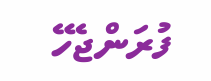ފުރަންޖެހޭ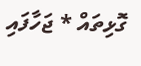ގޮޅިތައް * ޖަހާފައި